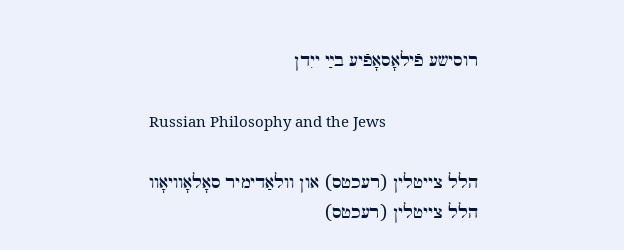רוסישע פֿילאָסאָפֿיע בײַ ייִדן

Russian Philosophy and the Jews

הלל צייטלין (רעכטס) און וולאַדימיר סאָלאָוויאָוו
הלל צייטלין (רעכטס)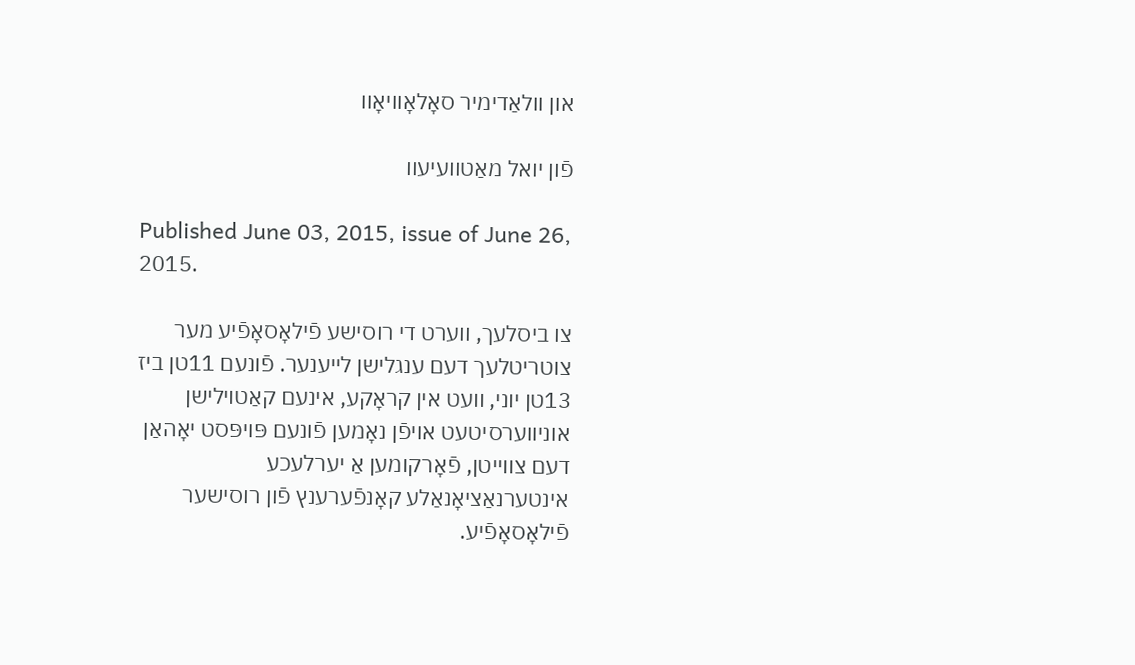און וולאַדימיר סאָלאָוויאָוו

פֿון יואל מאַטוועיעוו

Published June 03, 2015, issue of June 26, 2015.

צו ביסלעך, ווערט די רוסישע פֿילאָסאָפֿיע מער צוטריטלעך דעם ענגלישן לייענער. פֿונעם 11טן ביז 13טן יוני, וועט אין קראָקע, אינעם קאַטוילישן אוניווערסיטעט אויפֿן נאָמען פֿונעם פּויפּסט יאָהאַן דעם צווייטן, פֿאָרקומען אַ יערלעכע אינטערנאַציאָנאַלע קאָנפֿערענץ פֿון רוסישער פֿילאָסאָפֿיע.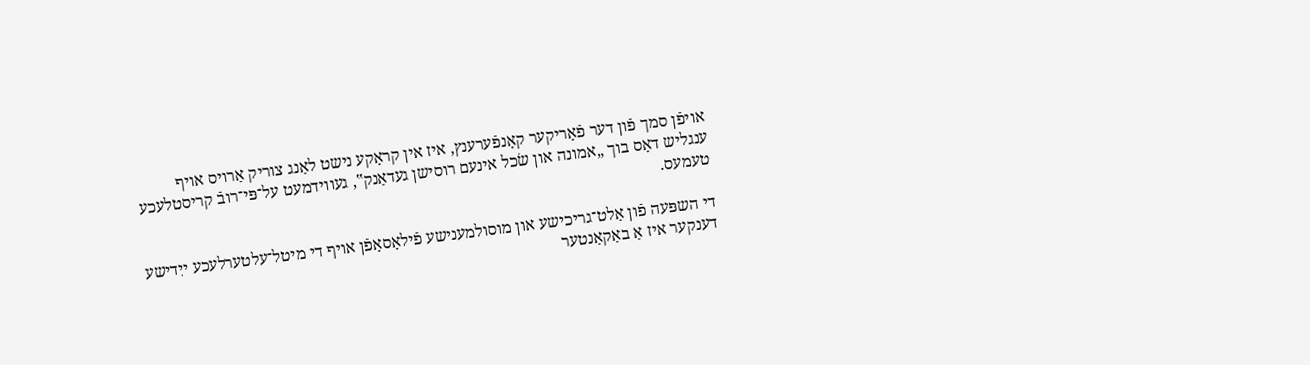אויפֿן סמך פֿון דער פֿאָריקער קאָנפֿערענץ, איז אין קראָקע נישט לאַנג צוריק אַרויס אויף ענגליש דאָס בוך „אמונה און שׂכל אינעם רוסישן געדאַנק‟, געווידמעט על־פּי־רובֿ קריסטלעכע טעמעס.

די השפּעה פֿון אַלט־גריכישע און מוסולמענישע פֿילאָסאָפֿן אויף די מיטל־עלטערלעכע ייִדישע דענקער איז אַ באַקאַנטער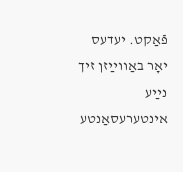פֿאַקט. יעדעס יאָר באַווײַזן זיך נײַע אינטערעסאַנטע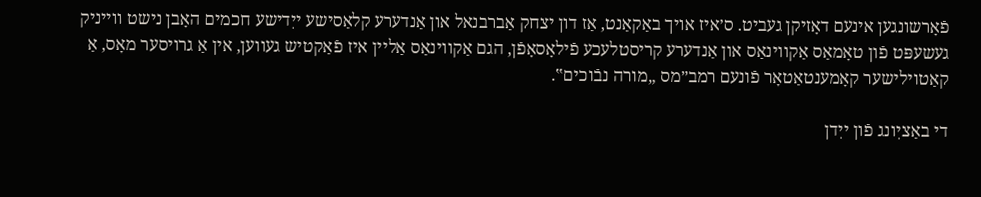פֿאָרשונגען אינעם דאָזיקן געביט. ס׳איז אויך באַקאַנט, אַז דון יצחק אַברבנאל און אַנדערע קלאַסישע ייִדישע חכמים האָבן נישט ווייניק געשעפּט פֿון טאָמאַס אַקווינאַס און אַנדערע קריסטלעכע פֿילאָסאָפֿן, הגם אַקווינאַס אַליין איז פֿאַקטיש געווען, אין אַ גרויסער מאָס, אַ קאַטוילישער קאָמענטאַטאָר פֿונעם רמב״מס „מורה נבֿוכים‟.

די באַציִונג פֿון ייִדן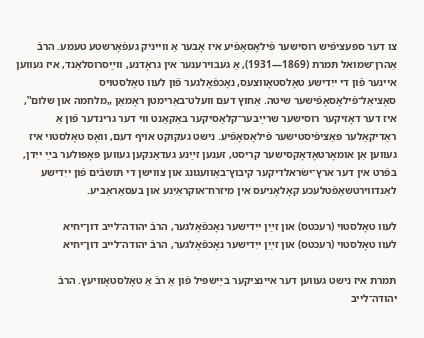צו דער ספּעציפֿיש רוסישער פֿילאָסאָפֿיע איז אָבער אַ ווייניק געפֿאָרשטע טעמע. הרבֿ אַהרן־שמואל תּמרת (1869—1931), אַ געבוירענער אין גראָדנע, ווײַסרוסלאַנד, איז געווען איינער פֿון די ייִדישע טאָלסטאָווצעס, נאָכפֿאָלגער פֿון לעוו טאָלסטויס סאָציאַל־פֿילאָסאָפֿישער שיטה. אַחוץ דעם וועלט־באַרימטן ראָמאַן „מלחמה און שלום‟, איז דער דאָזיקער רוסישער שרײַבער־קלאַסיקער באַקאַנט ווי דער גרינדער פֿון אַ ראַדיקאַלער פּאַציפֿיסטישער פֿילאָסאָפֿיע. נישט געקוקט אויף דעם, וואָס טאָלסטוי איז געווען אַן אומאָרטאָדאָקסישער קריסט, זענען זײַנע געדאַנקען געווען פּאָפּולער בײַ ייִדן, בפֿרט אין דער ארץ־ישׂראלדיקער קיבוץ־באַוועגונג און צווישן די תּושבֿים פֿון ייִדישע לאַנדווירטשאַפֿטלעכע קאָלאָניעס אין מיזרח־אוקראַיִנע און בעסאַראַביע.

לעוו טאָלסטוי (רעכטס) און זײַן ייִדישער נאָכפֿאָלגער, הרבֿ יהודה־לייב דון־יחיא
לעוו טאָלסטוי (רעכטס) און זײַן ייִדישער נאָכפֿאָלגער, הרבֿ יהודה־לייב דון־יחיא

תּמרת איז נישט געווען דער איינציקער בײַשפּיל פֿון אַ רבֿ אַ טאָלסטאָוויעץ. הרבֿ יהודה־לייב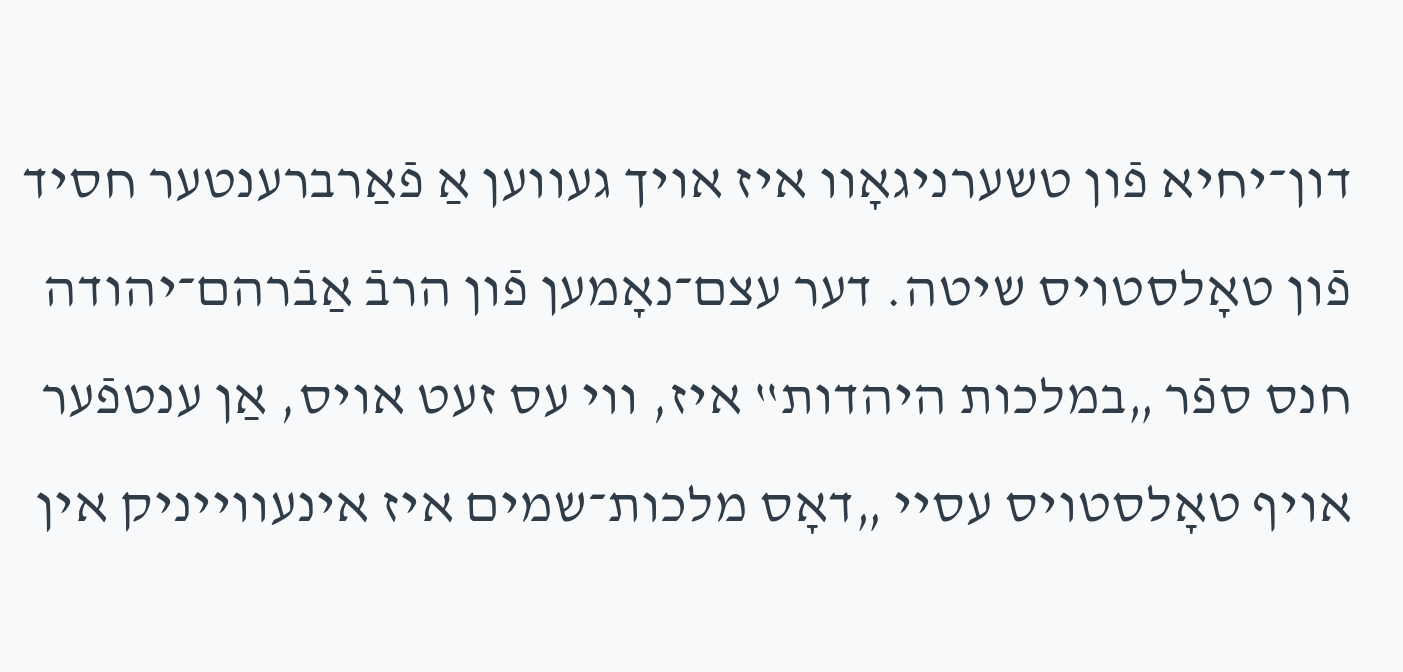דון־יחיא פֿון טשערניגאָוו איז אויך געווען אַ פֿאַרברענטער חסיד פֿון טאָלסטויס שיטה. דער עצם־נאָמען פֿון הרבֿ אַבֿרהם־יהודה חנס ספֿר „במלכות היהדות‟ איז, ווי עס זעט אויס, אַן ענטפֿער אויף טאָלסטויס עסיי „דאָס מלכות־שמים איז אינעווייניק אין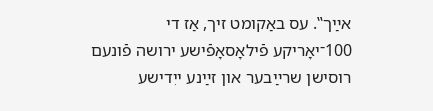אײַך‟. עס באַקומט זיך, אַז די 100־יאָריקע פֿילאָסאָפֿישע ירושה פֿונעם רוסישן שרײַבער און זײַנע ייִדישע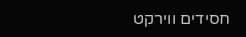חסידים ווירקט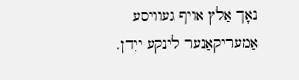נאָך אַלץ אויף געוויסע אַמעריקאַנער לינקע ייִדן.